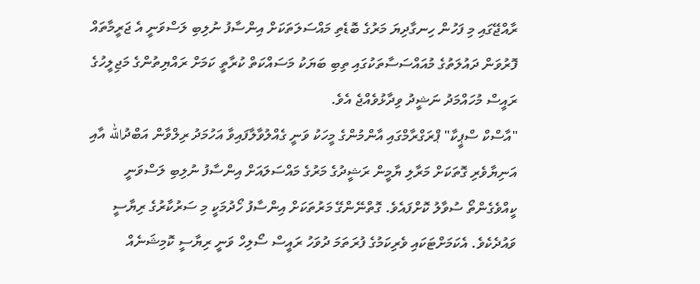ރާއްޖޭގައި މި ފަހުން ހިނގާދިޔަ މަރުގެ ބޮޑެތި މައްސަލަތަކަށް އިންސާފު ނުލިބި ލަސްވަނީ އެ ޖަރީމާތައް ފޮރުވަން ދައުލަތުގެ މުއައްސަސާތަކުގައި ތިބި ބަޔަކު މަސައްކަތް ކުރާތީ ކަމަށް ރައްޔިތުންގެ މަޖިލީހުގެ ރައީސް މުހައްމަދު ނަޝީދު ވިދާޅުވެއްޖެ އެވެ.
"އާސްކް ސްޕީކާ" ޕްރަގްރާމްގައި އާންމުންގެ މީހަކު ވަނީ ގެއްލުވާލާފައިވާ އަހުމަދު ރިލްވާން އަބްދުالله އާއި އަނިޔާވެރި ގޮތަކަށް މަރާލި ޔާމީން ރަޝީދުގެ މަރުގެ މައްސަލައަށް އިންސާފު ނުލިބި ލަސްވަނީ ކީއްވެގެންތޯ ސުވާލު ކޮށްފައެވެ. ގޮތްނޭންގޭ މަރުތަކަށް އިންސާފު ހޯދުމަކީ މި ސަރުކާރުގެ ރިޔާސީ ވައުދެކެވެ. އެކަމަށްޓަކައި ވެރިކަމުގެ ފުރަތަމަ ދުވަހު ރައީސް ސޯލިހް ވަނީ ރިޔާސީ ކޮމިޝަނެއް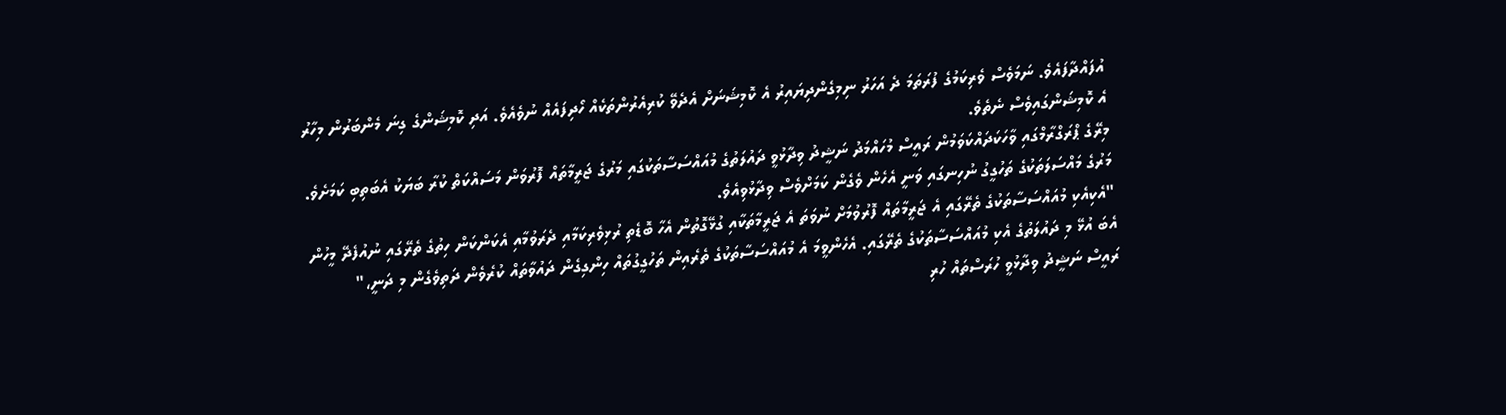އުފައްދާފައެވެ. ނަމަވެސް ވެރިކަމުގެ ފުރަތަމަ ދެ އަހަރު ނިމިގެންދިޔައިރު އެ ކޮމިޝަނަށް އެދެވޭ ކުރިއެރުންތަކެއް ހޯދިފައެއް ނުވެއެވެ. އަދި ކޮމިޝަންގެ ގިނަ މެންބަރުން މިހާރު އެ ކޮމިޝަންގައިވެސް ނެތެވެ.
މިރޭގެ ޕްރަގްރާމްގައި ވާހަކަދައްކަވަމުން ރައީސް މުހައްމަދު ނަޝީދު ވިދާޅުވީ ދައުލަތުގެ މުއައްސަސާތަކުގައި މަރުގެ ޖަރީމާތައް ފޮރުވަން މަސައްކަތް ކުރާ ބަޔަކު އެބަތިބި ކަމަށެވެ. މަރުގެ މައްސަލަތަކުގެ ތަހުގީގު ނުހިނގައި ވަނީ އެހެން ވެގެން ކަމަށްވެސް ވިދާޅުވިއެވެ.
"އެކިއެކި މުއައްސަސާތަކުގެ ތެރޭގައި އެ ޖަރީމާތައް ފޮރުވުމަށް ނުވަތަ އެ ޖަރީމާތަކާއި ގުޅޭގޮތުން އެހާ ބޮޑެތި ރުޅިވެރިކަމާއި ދެރަވުމާއި އެކަންކަން ހިތުގެ ތެރޭގައި ނުއުފެދޭ މީހުން އެބަ އުޅޭ މި ދައުލަތުގެ އެކި މުއައްސަސާތަކުގެ ތެރޭގައި. އެހެންވީމަ އެ މުއައްސަސާތަކުގެ ތެރެއިން ތަހުގީގުތައް ހިންގިގެން ދައުވާތައް ކުރެވެން ދަތިވެގެން މި ދަނީ،"
ރައީސް ނަޝީދު ވިދާޅުވީ ހުރަސްތައް ހުރި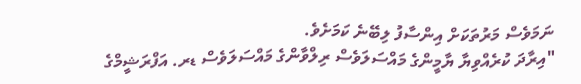ނަމަވެސް މަރުތަކަށް އިންސާފު ލިބޭނެ ކަމަށެވެ.
"އިރާދަ ކުރެއްވިޔާ ޔާމީންގެ މައްސަލަވެސް ރިލްވާންގެ މައްސަލަވެސް ޑރ. އަފްރަޝީމްގެ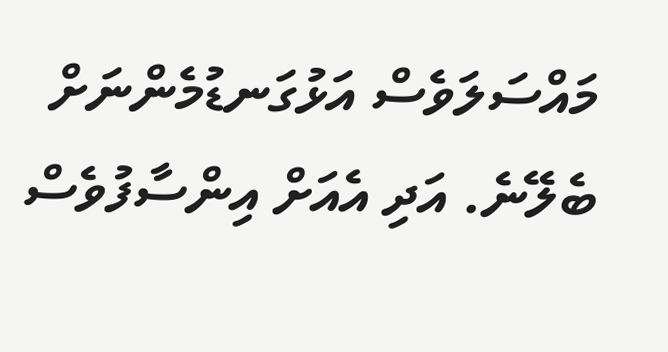މައްސަލަވެސް އަޅުގަނޑުމެންނަށް ބެލޭނެ. އަދި އެއަށް އިންސާފުވެސް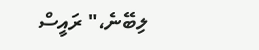ލިބޭނެ،" ރައީސް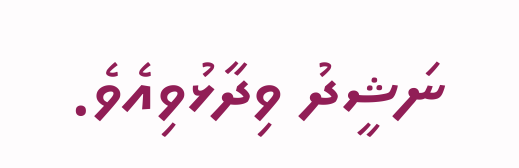ނަޝީދު ވިދާޅުވިއެވެ.